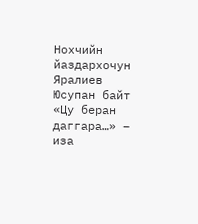Нохчийн йаздархочун Яралиев Юсупан байт «Цу беран даггара…» – иза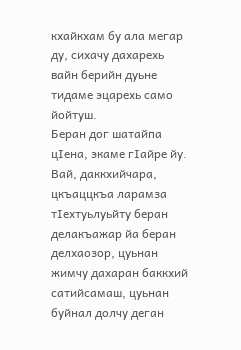кхайкхам бу ала мегар ду, сихачу дахарехь вайн берийн дуьне тидаме эцарехь само йойтуш.
Беран дог шатайпа цIена, экаме гIайре йу. Вай, даккхийчара, цкъаццкъа ларамза тIехтуьлуьйту беран делакъажар йа беран делхаозор, цуьнан жимчу дахаран баккхий сатийсамаш, цуьнан буйнал долчу деган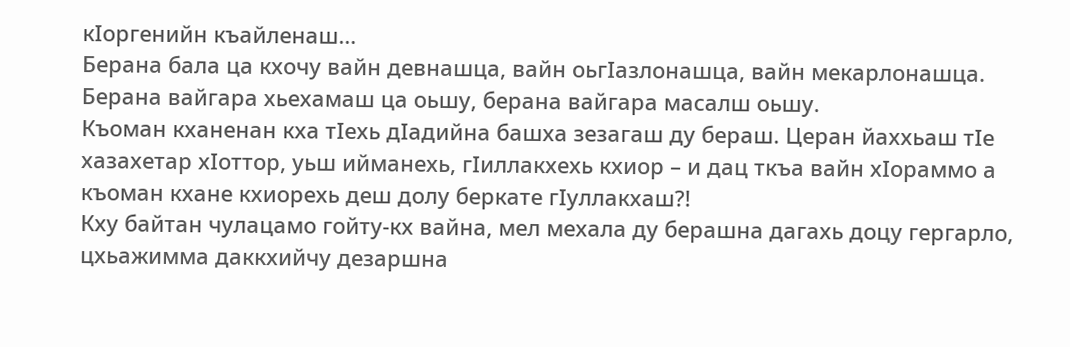кIоргенийн къайленаш…
Берана бала ца кхочу вайн девнашца, вайн оьгIазлонашца, вайн мекарлонашца. Берана вайгара хьехамаш ца оьшу, берана вайгара масалш оьшу.
Къоман кханенан кха тIехь дIадийна башха зезагаш ду бераш. Церан йаххьаш тIе хазахетар хIоттор, уьш ийманехь, гIиллакхехь кхиор – и дац ткъа вайн хIораммо а къоман кхане кхиорехь деш долу беркате гIуллакхаш?!
Кху байтан чулацамо гойту-кх вайна, мел мехала ду берашна дагахь доцу гергарло, цхьажимма даккхийчу дезаршна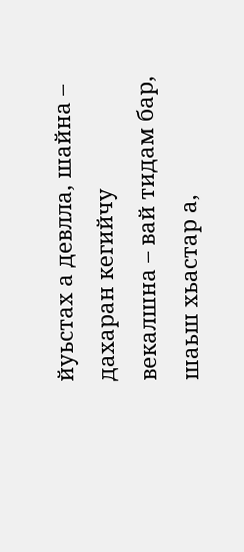йуьстах а девлла, шайна – дахаран кегийчу векалшна – вай тидам бар, шаьш хьастар а,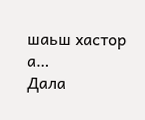шаьш хастор а…
Дала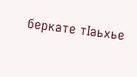беркате тIаьхье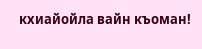кхиайойла вайн къоман!